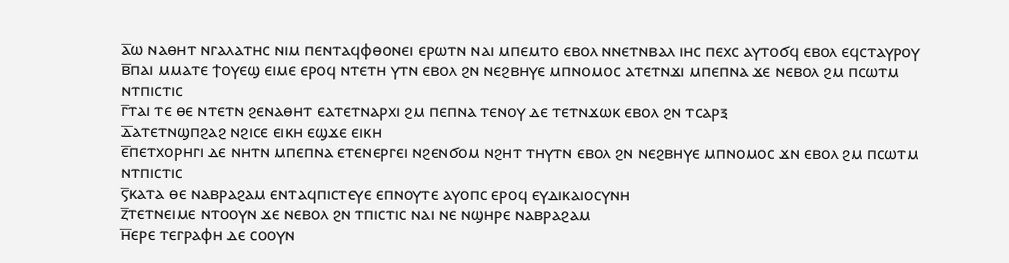ⲁ̅ⲱ ⲛⲁⲑⲏⲧ ⲛⲅⲁⲗⲁⲧⲏⲥ ⲛⲓⲙ ⲡⲉⲛⲧⲁϥⲫⲑⲟⲛⲉⲓ ⲉⲣⲱⲧⲛ ⲛⲁⲓ ⲙⲡⲉⲙⲧⲟ ⲉⲃⲟⲗ ⲛⲛⲉⲧⲛⲃⲁⲗ ⲓⲏⲥ ⲡⲉⲭⲥ ⲁⲩⲧⲟϭϥ ⲉⲃⲟⲗ ⲉϥⲥⲧⲁⲩⲣⲟⲩ
ⲃ̅ⲡⲁⲓ ⲙⲙⲁⲧⲉ ϯⲟⲩⲉϣ ⲉⲓⲙⲉ ⲉⲣⲟϥ ⲛⲧⲉⲧⲏ ⲩⲧⲛ ⲉⲃⲟⲗ ϩⲛ ⲛⲉϩⲃⲏⲩⲉ ⲙⲡⲛⲟⲙⲟⲥ ⲁⲧⲉⲧⲛϫⲓ ⲙⲡⲉⲡⲛⲁ ϫⲉ ⲛⲉⲃⲟⲗ ϩⲙ ⲡⲥⲱⲧⲙ ⲛⲧⲡⲓⲥⲧⲓⲥ
ⲅ̅ⲧⲁⲓ ⲧⲉ ⲑⲉ ⲛⲧⲉⲧⲛ ϩⲉⲛⲁⲑⲏⲧ ⲉⲁⲧⲉⲧⲛⲁⲣⲭⲓ ϩⲙ ⲡⲉⲡⲛⲁ ⲧⲉⲛⲟⲩ ⲇⲉ ⲧⲉⲧⲛϫⲱⲕ ⲉⲃⲟⲗ ϩⲛ ⲧⲥⲁⲣⲝ
ⲇ̅ⲁⲧⲉⲧⲛϣⲡϩⲁϩ ⲛϩⲓⲥⲉ ⲉⲓⲕⲏ ⲉϣϫⲉ ⲉⲓⲕⲏ
ⲉ̅ⲡⲉⲧⲭⲟⲣⲏⲅⲓ ⲇⲉ ⲛⲏⲧⲛ ⲙⲡⲉⲡⲛⲁ ⲉⲧⲉⲛⲉⲣⲅⲉⲓ ⲛϩⲉⲛϭⲟⲙ ⲛϩⲏⲧ ⲧⲏⲩⲧⲛ ⲉⲃⲟⲗ ϩⲛ ⲛⲉϩⲃⲏⲩⲉ ⲙⲡⲛⲟⲙⲟⲥ ϫⲛ ⲉⲃⲟⲗ ϩⲙ ⲡⲥⲱⲧⲙ ⲛⲧⲡⲓⲥⲧⲓⲥ
ⲋ̅ⲕⲁⲧⲁ ⲑⲉ ⲛⲁⲃⲣⲁϩⲁⲙ ⲉⲛⲧⲁϥⲡⲓⲥⲧⲉⲩⲉ ⲉⲡⲛⲟⲩⲧⲉ ⲁⲩⲟⲡⲥ ⲉⲣⲟϥ ⲉⲩⲇⲓⲕⲁⲓⲟⲥⲩⲛⲏ
ⲍ̅ⲧⲉⲧⲛⲉⲓⲙⲉ ⲛⲧⲟⲟⲩⲛ ϫⲉ ⲛⲉⲃⲟⲗ ϩⲛ ⲧⲡⲓⲥⲧⲓⲥ ⲛⲁⲓ ⲛⲉ ⲛϣⲏⲣⲉ ⲛⲁⲃⲣⲁϩⲁⲙ
ⲏ̅ⲉⲣⲉ ⲧⲉⲅⲣⲁⲫⲏ ⲇⲉ ⲥⲟⲟⲩⲛ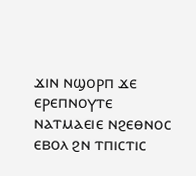ϫⲓⲛ ⲛϣⲟⲣⲡ ϫⲉ ⲉⲣⲉⲡⲛⲟⲩⲧⲉ ⲛⲁⲧⲙⲁⲉⲓⲉ ⲛϩⲉⲑⲛⲟⲥ ⲉⲃⲟⲗ ϩⲛ ⲧⲡⲓⲥⲧⲓⲥ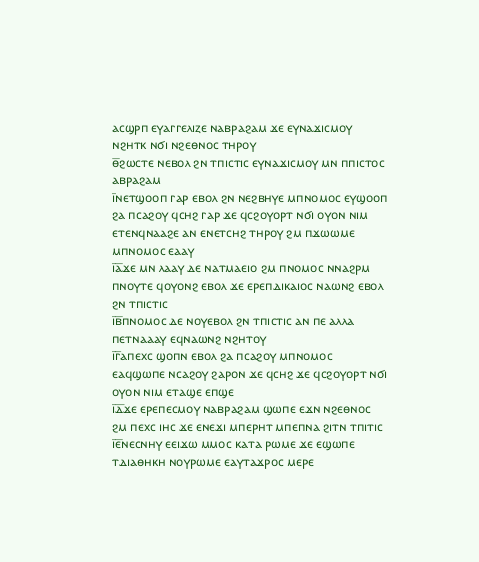ⲁⲥϣⲣⲡ ⲉⲩⲁⲅⲅⲉⲗⲓⲍⲉ ⲛⲁⲃⲣⲁϩⲁⲙ ϫⲉ ⲉⲩⲛⲁϫⲓⲥⲙⲟⲩ ⲛϩⲏⲧⲕ ⲛϭⲓ ⲛϩⲉⲑⲛⲟⲥ ⲧⲏⲣⲟⲩ
ⲑ̅ϩⲱⲥⲧⲉ ⲛⲉⲃⲟⲗ ϩⲛ ⲧⲡⲓⲥⲧⲓⲥ ⲉⲩⲛⲁϫⲓⲥⲙⲟⲩ ⲙⲛ ⲡⲡⲓⲥⲧⲟⲥ ⲁⲃⲣⲁϩⲁⲙ
ⲓ̅ⲛⲉⲧϣⲟⲟⲡ ⲅⲁⲣ ⲉⲃⲟⲗ ϩⲛ ⲛⲉϩⲃⲏⲩⲉ ⲙⲡⲛⲟⲙⲟⲥ ⲉⲩϣⲟⲟⲡ ϩⲁ ⲡⲥⲁϩⲟⲩ ϥⲥⲏϩ ⲅⲁⲣ ϫⲉ ϥⲥϩⲟⲩⲟⲣⲧ ⲛϭⲓ ⲟⲩⲟⲛ ⲛⲓⲙ ⲉⲧⲉⲛϥⲛⲁⲁϩⲉ ⲁⲛ ⲉⲛⲉⲧⲥⲏϩ ⲧⲏⲣⲟⲩ ϩⲙ ⲡϫⲱⲱⲙⲉ ⲙⲡⲛⲟⲙⲟⲥ ⲉⲁⲁⲩ
ⲓ̅ⲁ̅ϫⲉ ⲙⲛ ⲗⲁⲁⲩ ⲇⲉ ⲛⲁⲧⲙⲁⲉⲓⲟ ϩⲙ ⲡⲛⲟⲙⲟⲥ ⲛⲛⲁϩⲣⲙ ⲡⲛⲟⲩⲧⲉ ϥⲟⲩⲟⲛϩ ⲉⲃⲟⲗ ϫⲉ ⲉⲣⲉⲡⲇⲓⲕⲁⲓⲟⲥ ⲛⲁⲱⲛϩ ⲉⲃⲟⲗ ϩⲛ ⲧⲡⲓⲥⲧⲓⲥ
ⲓ̅ⲃ̅ⲡⲛⲟⲙⲟⲥ ⲇⲉ ⲛⲟⲩⲉⲃⲟⲗ ϩⲛ ⲧⲡⲓⲥⲧⲓⲥ ⲁⲛ ⲡⲉ ⲁⲗⲗⲁ ⲡⲉⲧⲛⲁⲁⲁⲩ ⲉϥⲛⲁⲱⲛϩ ⲛϩⲏⲧⲟⲩ
ⲓ̅ⲅ̅ⲁⲡⲉⲭⲥ ϣⲟⲡⲛ ⲉⲃⲟⲗ ϩⲁ ⲡⲥⲁϩⲟⲩ ⲙⲡⲛⲟⲙⲟⲥ ⲉⲁϥϣⲱⲡⲉ ⲛⲥⲁϩⲟⲩ ϩⲁⲣⲟⲛ ϫⲉ ϥⲥⲏϩ ϫⲉ ϥⲥϩⲟⲩⲟⲣⲧ ⲛϭⲓ ⲟⲩⲟⲛ ⲛⲓⲙ ⲉⲧⲁϣⲉ ⲉⲡϣⲉ
ⲓ̅ⲇ̅ϫⲉ ⲉⲣⲉⲡⲉⲥⲙⲟⲩ ⲛⲁⲃⲣⲁϩⲁⲙ ϣⲱⲡⲉ ⲉϫⲛ ⲛϩⲉⲑⲛⲟⲥ ϩⲙ ⲡⲉⲭⲥ ⲓⲏⲥ ϫⲉ ⲉⲛⲉϫⲓ ⲙⲡⲉⲣⲏⲧ ⲙⲡⲉⲡⲛⲁ ϩⲓⲧⲛ ⲧⲡⲓⲧⲓⲥ
ⲓ̅ⲉ̅ⲛⲉⲥⲛⲏⲩ ⲉⲉⲓϫⲱ ⲙⲙⲟⲥ ⲕⲁⲧⲁ ⲣⲱⲙⲉ ϫⲉ ⲉϣⲱⲡⲉ ⲧⲇⲓⲁⲑⲏⲕⲏ ⲛⲟⲩⲣⲱⲙⲉ ⲉⲁⲩⲧⲁϫⲣⲟⲥ ⲙⲉⲣⲉ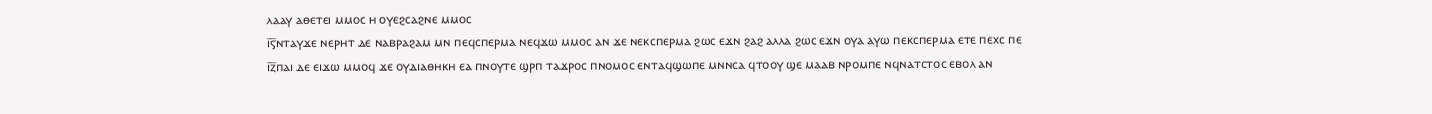ⲗⲁⲁⲩ ⲁⲑⲉⲧⲉⲓ ⲙⲙⲟⲥ ⲏ ⲟⲩⲉϩⲥⲁϩⲛⲉ ⲙⲙⲟⲥ
ⲓ̅ⲋ̅ⲛⲧⲁⲩϫⲉ ⲛⲉⲣⲏⲧ ⲇⲉ ⲛⲁⲃⲣⲁϩⲁⲙ ⲙⲛ ⲡⲉϥⲥⲡⲉⲣⲙⲁ ⲛⲉϥϫⲱ ⲙⲙⲟⲥ ⲁⲛ ϫⲉ ⲛⲉⲕⲥⲡⲉⲣⲙⲁ ϩⲱⲥ ⲉϫⲛ ϩⲁϩ ⲁⲗⲗⲁ ϩⲱⲥ ⲉϫⲛ ⲟⲩⲁ ⲁⲩⲱ ⲡⲉⲕⲥⲡⲉⲣⲙⲁ ⲉⲧⲉ ⲡⲉⲭⲥ ⲡⲉ
ⲓ̅ⲍ̅ⲡⲁⲓ ⲇⲉ ⲉⲓϫⲱ ⲙⲙⲟϥ ϫⲉ ⲟⲩⲇⲓⲁⲑⲏⲕⲏ ⲉⲁ ⲡⲛⲟⲩⲧⲉ ϣⲣⲡ ⲧⲁϫⲣⲟⲥ ⲡⲛⲟⲙⲟⲥ ⲉⲛⲧⲁϥϣⲱⲡⲉ ⲙⲛⲛⲥⲁ ϥⲧⲟⲟⲩ ϣⲉ ⲙⲁⲁⲃ ⲛⲣⲟⲙⲡⲉ ⲛϥⲛⲁⲧⲥⲧⲟⲥ ⲉⲃⲟⲗ ⲁⲛ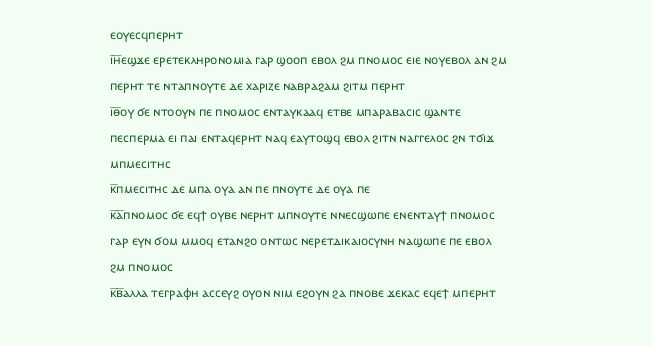ⲉⲟⲩⲉⲥϥⲡⲉⲣⲏⲧ
ⲓ̅ⲏ̅ⲉϣϫⲉ ⲉⲣⲉⲧⲉⲕⲗⲏⲣⲟⲛⲟⲙⲓⲁ ⲅⲁⲣ ϣⲟⲟⲡ ⲉⲃⲟⲗ ϩⲙ ⲡⲛⲟⲙⲟⲥ ⲉⲓⲉ ⲛⲟⲩⲉⲃⲟⲗ ⲁⲛ ϩⲙ ⲡⲉⲣⲏⲧ ⲧⲉ ⲛⲧⲁⲡⲛⲟⲩⲧⲉ ⲇⲉ ⲭⲁⲣⲓⲍⲉ ⲛⲁⲃⲣⲁϩⲁⲙ ϩⲓⲧⲙ ⲡⲉⲣⲏⲧ
ⲓ̅ⲑ̅ⲟⲩ ϭⲉ ⲛⲧⲟⲟⲩⲛ ⲡⲉ ⲡⲛⲟⲙⲟⲥ ⲉⲛⲧⲁⲩⲕⲁⲁϥ ⲉⲧⲃⲉ ⲙⲡⲁⲣⲁⲃⲁⲥⲓⲥ ϣⲁⲛⲧⲉ ⲡⲉⲥⲡⲉⲣⲙⲁ ⲉⲓ ⲡⲁⲓ ⲉⲛⲧⲁϥⲉⲣⲏⲧ ⲛⲁϥ ⲉⲁⲩⲧⲟϣϥ ⲉⲃⲟⲗ ϩⲓⲧⲛ ⲛⲁⲅⲅⲉⲗⲟⲥ ϩⲛ ⲧϭⲓϫ ⲙⲡⲙⲉⲥⲓⲧⲏⲥ
ⲕ̅ⲡⲙⲉⲥⲓⲧⲏⲥ ⲇⲉ ⲙⲡⲁ ⲟⲩⲁ ⲁⲛ ⲡⲉ ⲡⲛⲟⲩⲧⲉ ⲇⲉ ⲟⲩⲁ ⲡⲉ
ⲕ̅ⲁ̅ⲡⲛⲟⲙⲟⲥ ϭⲉ ⲉϥϯ ⲟⲩⲃⲉ ⲛⲉⲣⲏⲧ ⲙⲡⲛⲟⲩⲧⲉ ⲛⲛⲉⲥϣⲱⲡⲉ ⲉⲛⲉⲛⲧⲁⲩϯ ⲡⲛⲟⲙⲟⲥ ⲅⲁⲣ ⲉⲩⲛ ϭⲟⲙ ⲙⲙⲟϥ ⲉⲧⲁⲛϩⲟ ⲟⲛⲧⲱⲥ ⲛⲉⲣⲉⲧⲇⲓⲕⲁⲓⲟⲥⲩⲛⲏ ⲛⲁϣⲱⲡⲉ ⲡⲉ ⲉⲃⲟⲗ ϩⲙ ⲡⲛⲟⲙⲟⲥ
ⲕ̅ⲃ̅ⲁⲗⲗⲁ ⲧⲉⲅⲣⲁⲫⲏ ⲁⲥⲥⲉⲩϩ ⲟⲩⲟⲛ ⲛⲓⲙ ⲉϩⲟⲩⲛ ϩⲁ ⲡⲛⲟⲃⲉ ϫⲉⲕⲁⲥ ⲉϥⲉϯ ⲙⲡⲉⲣⲏⲧ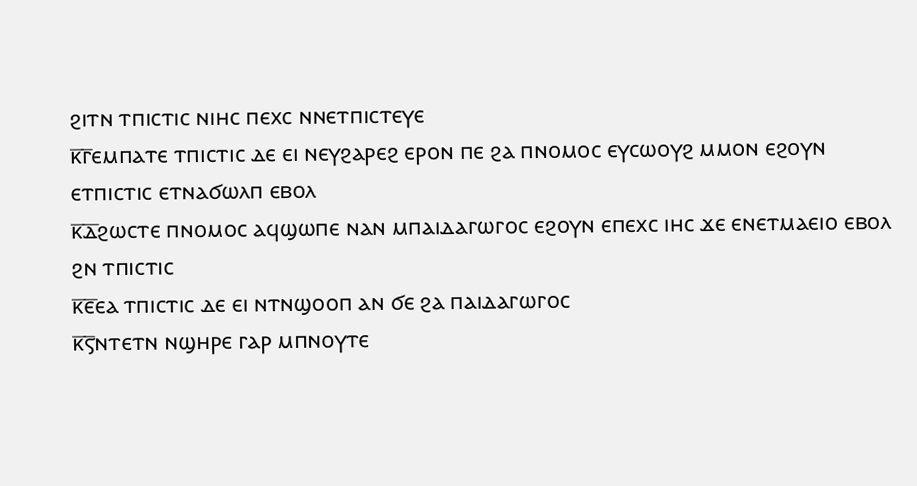ϩⲓⲧⲛ ⲧⲡⲓⲥⲧⲓⲥ ⲛⲓⲏⲥ ⲡⲉⲭⲥ ⲛⲛⲉⲧⲡⲓⲥⲧⲉⲩⲉ
ⲕ̅ⲅ̅ⲉⲙⲡⲁⲧⲉ ⲧⲡⲓⲥⲧⲓⲥ ⲇⲉ ⲉⲓ ⲛⲉⲩϩⲁⲣⲉϩ ⲉⲣⲟⲛ ⲡⲉ ϩⲁ ⲡⲛⲟⲙⲟⲥ ⲉⲩⲥⲱⲟⲩϩ ⲙⲙⲟⲛ ⲉϩⲟⲩⲛ ⲉⲧⲡⲓⲥⲧⲓⲥ ⲉⲧⲛⲁϭⲱⲗⲡ ⲉⲃⲟⲗ
ⲕ̅ⲇ̅ϩⲱⲥⲧⲉ ⲡⲛⲟⲙⲟⲥ ⲁϥϣⲱⲡⲉ ⲛⲁⲛ ⲙⲡⲁⲓⲇⲁⲅⲱⲅⲟⲥ ⲉϩⲟⲩⲛ ⲉⲡⲉⲭⲥ ⲓⲏⲥ ϫⲉ ⲉⲛⲉⲧⲙⲁⲉⲓⲟ ⲉⲃⲟⲗ ϩⲛ ⲧⲡⲓⲥⲧⲓⲥ
ⲕ̅ⲉ̅ⲉⲁ ⲧⲡⲓⲥⲧⲓⲥ ⲇⲉ ⲉⲓ ⲛⲧⲛϣⲟⲟⲡ ⲁⲛ ϭⲉ ϩⲁ ⲡⲁⲓⲇⲁⲅⲱⲅⲟⲥ
ⲕ̅ⲋ̅ⲛⲧⲉⲧⲛ ⲛϣⲏⲣⲉ ⲅⲁⲣ ⲙⲡⲛⲟⲩⲧⲉ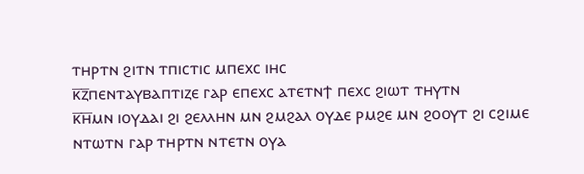ⲧⲏⲣⲧⲛ ϩⲓⲧⲛ ⲧⲡⲓⲥⲧⲓⲥ ⲙⲡⲉⲭⲥ ⲓⲏⲥ
ⲕ̅ⲍ̅ⲡⲉⲛⲧⲁⲩⲃⲁⲡⲧⲓⲍⲉ ⲅⲁⲣ ⲉⲡⲉⲭⲥ ⲁⲧⲉⲧⲛϯ ⲡⲉⲭⲥ ϩⲓⲱⲧ ⲧⲏⲩⲧⲛ
ⲕ̅ⲏ̅ⲙⲛ ⲓⲟⲩⲇⲁⲓ ϩⲓ ϩⲉⲗⲗⲏⲛ ⲙⲛ ϩⲙϩⲁⲗ ⲟⲩⲇⲉ ⲣⲙϩⲉ ⲙⲛ ϩⲟⲟⲩⲧ ϩⲓ ⲥϩⲓⲙⲉ ⲛⲧⲱⲧⲛ ⲅⲁⲣ ⲧⲏⲣⲧⲛ ⲛⲧⲉⲧⲛ ⲟⲩⲁ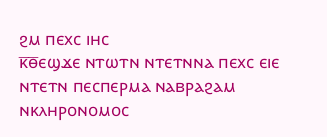ϩⲙ ⲡⲉⲭⲥ ⲓⲏⲥ
ⲕ̅ⲑ̅ⲉϣϫⲉ ⲛⲧⲱⲧⲛ ⲛⲧⲉⲧⲛⲛⲁ ⲡⲉⲭⲥ ⲉⲓⲉ ⲛⲧⲉⲧⲛ ⲡⲉⲥⲡⲉⲣⲙⲁ ⲛⲁⲃⲣⲁϩⲁⲙ ⲛⲕⲗⲏⲣⲟⲛⲟⲙⲟⲥ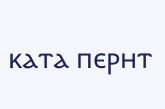ⲕⲁⲧⲁ ⲡⲉⲣⲏⲧ